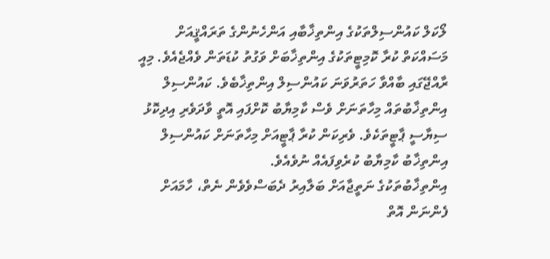ލޯކަލް ކައުންސިލްތަކުގެ އިންތިޚާބާއި އަންހެނުންގެ ތަރައްޤީއަށް މަސައްކަތް ކުރާ ކޮމިޓީތަކުގެ އިންތިޚާބަށް ވަގުތު ކުޑަތަން ވެއްޖެއެވެ. މިއީ ރާއްޖޭގައި ބާއްވާ ހަތަރުވަނަ ކައުންސިލް އިންތިޚާބެވެ. ކައުންސިލް އިންތިޚާބުތައް މިހާތަނަށް ވެސް ކާމިޔާބު ކޮށްފައި އޮތީ ވާދަވެރި އިދިކޮޅު ސިޔާސީ ޕާޓީތަކެވެ. ވެރިކަން ކުރާ ޕާޓީއަށް މިހާތަނަށް ކައުންސިލް އިންތިޚާބު ކާމިޔާބު ކުރެވިފައެއް ނުވެއެވެ.
އިންތިޚާބުތަކުގެ ނަތީޖާއަށް ބަލާއިރު ދެބަސްވެވެން ނެތް، ހާމައަށް ފެންނަން އޮތް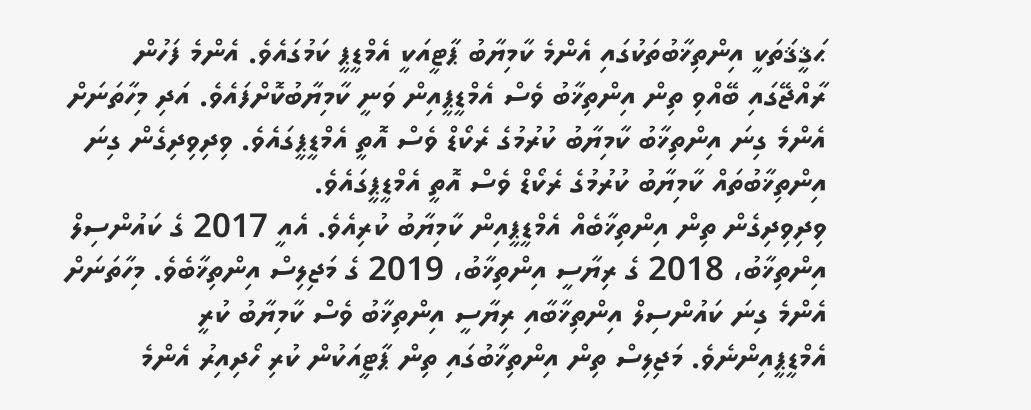ޙަޤީޤަތަކީ އިންތިޚާބުތަކުގައި އެންމެ ކާމިޔާބު ޕާޓީއަކީ އެމްޑީޕީ ކަމުގައެވެ. އެންމެ ފަހުން ރާއްޖޭގައި ބޭއްވި ތިން އިންތިޚާބު ވެސް އެމްޑީޕީއިން ވަނީ ކާމިޔާބުކޮށްފައެވެ. އަދި މިހާތަނަށް އެންމެ ގިނަ އިންތިޚާބު ކާމިޔާބު ކުރުމުގެ ރެކޯޑް ވެސް އޮތީ އެމްޑީޕީގައެވެ. ވިދިވިދިގެން ގިނަ އިންތިޚާބުތައް ކާމިޔާބު ކުރުމުގެ ރެކޯޑް ވެސް އޮތީ އެމްޑީޕީގައެވެ.
ވިދިވިދިގެން ތިން އިންތިޚާބެއް އެމްޑީޕީއިން ކާމިޔާބު ކުރިއެވެ. އެއީ 2017 ގެ ކައުންސިލް އިންތިޚާބު، 2018 ގެ ރިޔާސީ އިންތިޚާބު، 2019 ގެ މަޖިލިސް އިންތިޚާބެވެ. މިހާތަނަށް އެންމެ ގިނަ ކައުންސިލް އިންތިޚާބާއި ރިޔާސީ އިންތިޚާބު ވެސް ކާމިޔާބު ކުރީ އެމްޑީޕީއިންނެވެ. މަޖިލިސް ތިން އިންތިޚާބުގައި ތިން ޕާޓީއަކުން ކުރި ހޯދިއިރު އެންމެ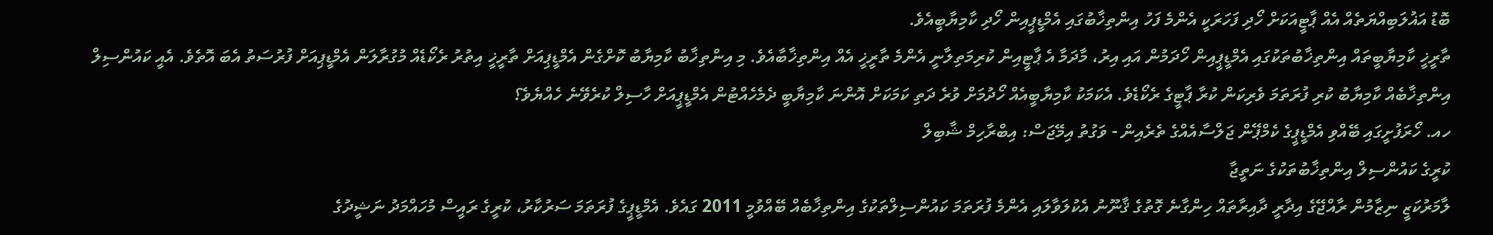ބޮޑު އަޣުލަބިއްޔަތެއް އެއް ޕާޓީއަކަށް ހޯދި ފަހަރަކީ އެންމެ ފަހު އިންތިޚާބުގައި އެމްޑީޕީއިން ހޯދި ކާމިޔާބީއެވެ.
ތާރީޚީ ކާމިޔާބީތައް އިންތިޚާބުތަކުގައި އެމްޑީޕީއިން ހޯދަމުން އައި އިރު، މާދަމާ އެ ޕާޓީއިން ކުރިމަތިލާނީ އެންމެ ތާރީޚީ އެއް އިންތިޚާބާއެވެ. މި އިންތިޚާބު ކާމިޔާބު ކޮށްގެން އެމްޑީޕިއަށް ތާރީޚީ އިތުރު ރެކޯޑެއް މުގުރާލަން އެމްޑީޕިއަށް ފުރުސަތު އެބަ އޮތެވެ. އެއީ ކައުންސިލް އިންތިޚާބެއް ކާމިޔާބު ކުރި ފުރަތަމަ ވެރިކަން ކުރާ ޕާޓީގެ ރެކޯޑެވެ. އެކަމަކު ކާމިޔާބީއެއް ހޯދުމަށް ވުރެ ދަތި ކަމަކަށް އޮންނަ ކާމިޔާބީ ދެމެހެއްޓުން އެމްޑީޕީއަށް ހާސިލް ކުރެވޭނެ ހެއްޔެވެ؟
ހއ. ހޯރަފުށީގައި ބޭއްވި އެމްޑީޕީގެ ކެމްޕޭން ޖަލްސާއެއްގެ ތެރެއިން - ވަގުތު އިމޭޖަސް: އިބްރާހިމް ޝާބިލް
ކުރީގެ ކައުންސިލް އިންތިޚާބުތަކުގެ ނަތީޖާ
ލާމަރުކަޒީ ނިޒާމުން ރާއްޖޭގެ އިދާރީ ދާއިރާތައް ހިންގާނެ ގޮތުގެ ޤާނޫނު އެކުލަވާލައި އެންމެ ފުރަތަމަ ކައުންސިލްތަކުގެ އިންތިޚާބެއް ބޭއްވުމީ 2011 ގައެވެ. އެމްޑީޕީގެ ފުރަތަމަ ސަރުކާރު، ކުރީގެ ރައީސް މުހައްމަދު ނަޝީދުގެ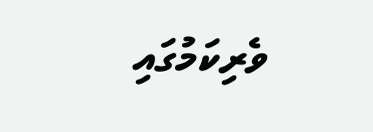ވެރިކަމުގައި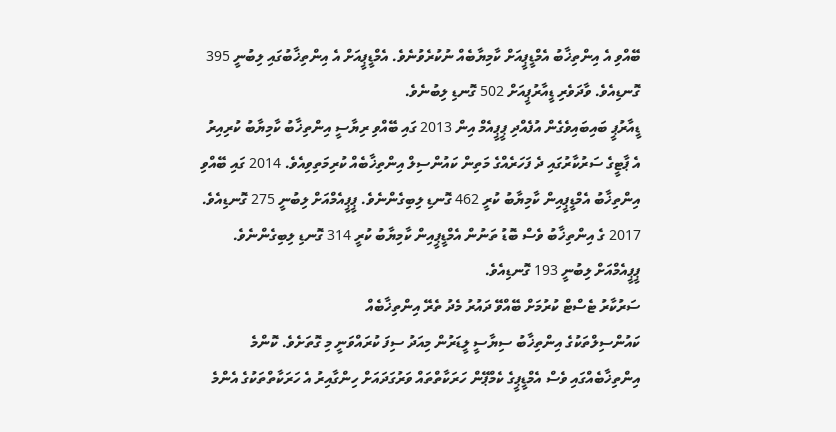ބޭއްވި އެ އިންތިޚާބު އެމްޑީޕީއަށް ކާމިޔާބެއް ނުކުރެވުނެވެ. އެމްޑީޕީއަށް އެ އިންތިޚާބުގައި ލިބުނީ 395 ގޮނޑިއެވެ. ވާދަވެރި ޑީއާރުޕީއަށް 502 ގޮނޑި ލިބުނެވެ.
ޑީއާރުޕީ ބައިބައިވެގެން އުފެއްދި ޕީޕީއެމް އިން 2013 ގައި ބޭއްވި ރިޔާސީ އިންތިޚާބު ކާމިޔާބު ކުރިއިރު އެ ޕާޓީގެ ސަރުކާރުގައި ދެ ފަހަރެއްގެ މަތިން ކައުންސިލް އިންތިޚާބެއް ކުރިމަތިވިއެވެ. 2014 ގައި ބޭއްވި އިންތިޚާބު އެމްޑީޕީއިން ކާމިޔާބު ކުރީ 462 ގޮނޑި ލިބިގެންނެވެ. ޕީޕީއެމްއަށް ލިބުނީ 275 ގޮނޑިއެވެ. 2017 ގެ އިންތިޚާބު ވެސް ބޮޑު ތަނުން އެމްޑީޕީއިން ކާމިޔާބު ކުރީ 314 ގޮނޑި ލިބިގެންނެވެ. ޕީޕީއެމްއަށް ލިބުނީ 193 ގޮނޑިއެވެ.
ސަރުކާރު ޓެސްޓް ކުރުމަށް ބޭއްވޭ ދައުރު މެދު ތެރޭ އިންތިޚާބެއް
ކައުންސިލްތަކުގެ އިންތިޚާބު ސިޔާސީ ލީޑަރުން މިއަދު ސިފަ ކުރައްވަނީ މި ގޮތަށެވެ. ކޮންމެ އިންތިޚާބެއްގައި ވެސް އެމްޑީޕީގެ ކެމްޕޭން ހަރަކާތްތައް ވަރުގަދައަށް ހިންގާއިރު އެ ހަރަކާތްތަކުގެ އެންމެ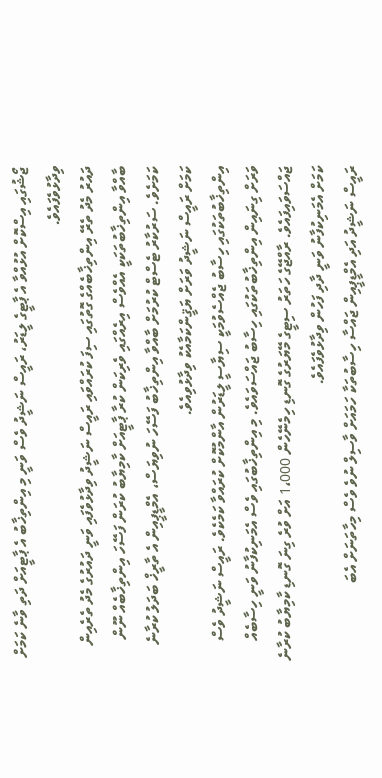ޖޯޝުގައި އިސްކޮށް އުޅުއްވާ އެ ޕާޓީގެ ލީޑަރު، ރައީސް ނަޝީދު ވެސް ވަނީ މި އިންތިޚާބު އެ ޕާޓީއަށް ދަތި ވާނެ ކަމަށް ވިދާޅުވެފައެވެ.
ދައުރު މެދު ތެރޭ އިންތިޚާބެއްގެ ގޮތުގައި ސިފަ ކުރައްވައި ރައީސް ނަޝީދު ވިދާޅުވެފައި ވަނީ ދައުރުގެ މެދު ތެރެއިން ބާއްވާ އިންތިޚާބުތަކަކީ އެއްވެސް އިރެއްގައި ވެރިކަން ކުރާ ޕާޓީއަށް ކާމިޔާބު ކުރަން ފަސޭހަ އިންތިޚާބެއް ނޫން ކަމަށެވެ. ސަރުކާރު ޓެސްޓް ކުރުމަށް ބާއްވާ އިންތިޚާބު ފަސޭހަ ނުވިޔަސް، އެމްޑީޕީއިން އެ ތާރީޚް ބަދަލު ކުރާނެ ކަމަށް ރައީސް ނަޝީދު ވަރަށް ޔަޤީންކަމާއެކު ވިދާޅުވިއެވެ.
އިންތިޚާބުތަކުގައި ހިސާބު ޖެއްސެވުމަކީ ސިޔާސީ ލީޑަރުން އާންމުކޮށް ކުރައްވާ ކަމެކެވެ. ރައީސް ނަޝީދު ވެސް ވަރަށް ގިނައިން އިންތިޚާބުތަކުގައި ހިސާބު ޖައްސަވައެވެ. މި އިންތިޚާބުގައި ވެސް އެމަނިކުފާނު ވަނީ ހިސާބެއް ޖައްސަވައިފައެވެ. ރާއްޖޭގެ ހަތަރު ސިޓީގެ މޭޔަރުގެ ގޮނޑި ހިމެނޭހެން 1،000 އަށް ވުރެ ގިނަ ގޮނޑި ކާމިޔާބު ކުރާނެ ކަމަށް އެމަނިކުފާނު ވަނީ ދާދި ފަހުން ވިދާޅުވެފައެވެ.
ރައީސް ނަޝީދު އަދި އެމްޑީޕީއިން ޖައްސާ ހިސާބުތަކާ ހަމައަށް ވާސިލް ނުވެ ވެސް މިހާތަނަށް އެބަ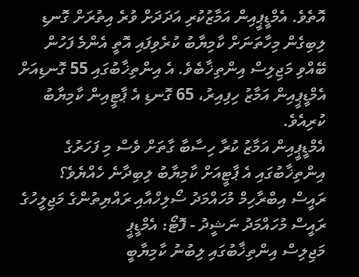އޮތެވެ. އެމްޑީޕީއިން އަމާޒުކުރި އަދަދަށް ވުރެ އިތުރަށް ގޮނޑި ލިބިގެން މިހާތަނަށް ކާމިޔާބު ކުރެވިފައި އޮތީ އެންމެ ފަހުން ބޭއްވި މަޖިލިސް އިންތިޚާބެވެ. އެ އިންތިޚާބުގައި 55 ގޮނޑިއަށް އެމްޑީޕީއިން އަމާޒު ހިފިއިރު، 65 ގޮނޑި އެ ޕާޓީއިން ކާމިޔާބު ކުރިއެވެ.
އެމްޑީޕީއިން އަމާޒު ކުރާ ހިސާބާ ގާތަށް ވެސް މި ފަހަރުގެ އިންތިޚާބުގައި އެ ޕާޓީއަށް ކާމިޔާބު ލިބިދާނެ ހެއްޔެވެ؟
ރައީސް އިބްރާހިމް މުހައްމަދު ސޯލިހްއާއި ރައްޔިތުންގެ މަޖިލީހުގެ ރައީސް މުހައްމަދު ނަޝީދު - ފޮޓޯ: އެމްޑީޕީ
މަޖިލިސް އިންތިޚާބުގައި ލިބުނު ކާމިޔާބީ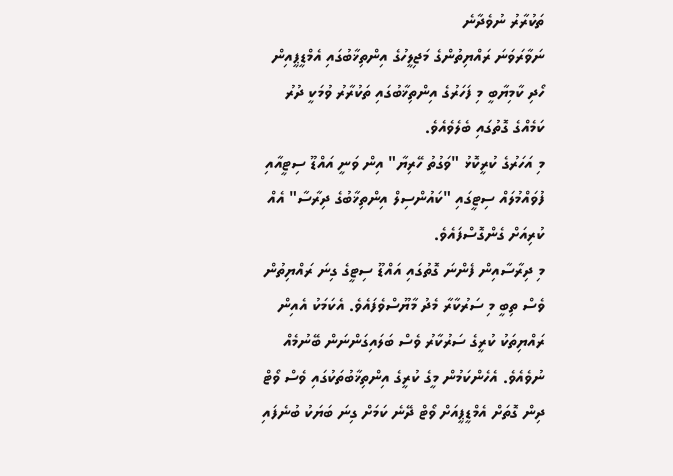ތަކުރާރު ނުވެދާނެ
ނަވާރަވަނަ ރައްޔިތުންގެ މަޖިލީހުގެ އިންތިޚާބުގައި އެމްޑީޕީއިން ހޯދި ކާމިޔާބީ މި ފަހަރުގެ އިންތިޚާބުގައި ތަކުރާރު ވުމަކީ ދުރު ކަމެއްގެ ގޮތުގައި ބެލެވެއެވެ.
މި އަހަރުގެ ކުރީކޮޅު "ވަގުތު ހޭރިޔާ" އިން ވަނީ އައްޑޫ ސިޓީއާއި ފުވައްމުލައް ސިޓީގައި "ކައުންސިލް އިންތިޚާބުގެ ދިރާސާ" އެއް ކުރިއަށް ގެންގޮސްފައެވެ.
މި ދިރާސާއިން ފެންނަ ގޮތުގައި އައްޑޫ ސިޓީގެ ގިނަ ރައްޔިތުން ވެސް ތިބީ މި ސަރުކާރާ މެދު މާޔޫސްވެފައެވެ. އެކަމަކު އެއިން ރައްޔިތަކު ކުރީގެ ސަރުކާރު ވެސް ބަލައިގަންނަން ބޭނުމެއް ނުވެއެވެ. އެހެންކަމުން މީގެ ކުރީގެ އިންތިޚާބުތަކުގައި ވެސް ވޯޓް ދިން ގޮތަށް އެމްޑީޕީއަށް ވޯޓް ދޭނެ ކަމަށް ގިނަ ބަޔަކު ބުނެފައި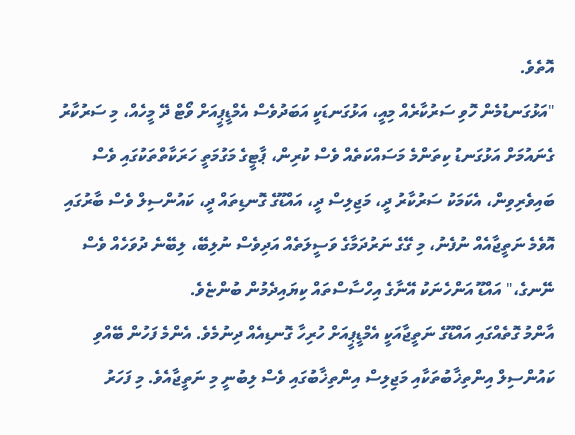އޮތެވެ.
"އަޅުގަނޑުމެން ހޮވި ސަރުކާރެއް މިއީ، އަޅުގަނޑަކީ އަބަދުވެސް އެމްޑީޕީއަށް ވޯޓް ދޭ މީހެއް، މި ސަރުކާރު ގެނައުމަށް އަޅުގަނޑު ކިތަންމެ މަސައްކަތެއް ވެސް ކުރިން، ޕާޓީގެ މަގުމަތީ ހަރަކާތްތަކުގައި ވެސް ބައިވެރިވިން، އެކަމަކު ސަރުކާރު ދީ، މަޖިލިސް ދީ، އައްޑޫގެ ގޮނޑިތައް ދީ، ކައުންސިލް ވެސް ބާރުގައި އޮވެމެ ނަތީޖާއެއް ނުފެނު، މި ގޭގެ ނަރުދަމާގެ ވަސީލަތެއް އަދިވެސް ނުލިބޭ، ލިބޭނެ ދުވަހެއް ވެސް ނޭނގެ،" އައްޑޫ އަންހެނަކު އޭނާގެ އިހްސާސްތައް ކިޔައިދެމުން ބުންޏެވެ.
އާންމު ގޮތެއްގައި އައްޑޫގެ ނަތީޖާއަކީ އެމްޑީޕީއަށް ހުރިހާ ގޮނޑިއެއް ދިނުމެވެ. އެންމެ ފަހުން ބޭއްވި ކައުންސިލް އިންތިޚާބުތަކާއި މަޖިލިސް އިންތިޚާބުގައި ވެސް ލިބުނީ މި ނަތީޖާއެވެ. މި ފަހަރު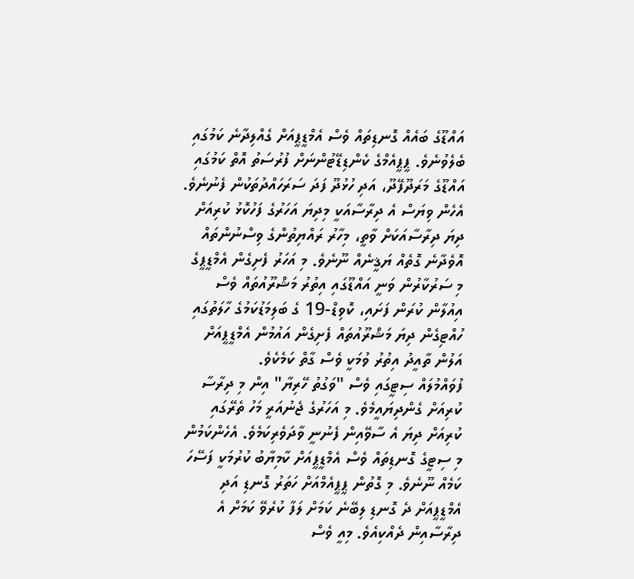އައްޑޫގެ ބައެއް ގޮނޑިތައް ވެސް އެމްޑީޕީއަށް ގެއްލިދާނެ ކަމުގައި ބެލެވުނެވެ. ޕީޕީއެމްގެ ކެންޑިޑޭޓުންނަށް ފުރުސަތު އޮތް ކަމުގައި އައްޑޫގެ މަރަދޫފޭދޫ، އަދި ހުޅުދޫ ފަދަ ސަރަހައްދުތަކުން ފެނުނެވެ.
އެހެން ވިޔަސް އެ ދިރާސާއަކީ މިދިޔަ އަހަރުގެ ފަހުކޮޅު ކުރިއަށް ދިޔަ ދިރާސާއަކަށް ވާތީ، މިހާރު ރައްޔިތުންގެ ވިސްނުންތައް އޮވެދާނެ ގޮތެއް ޔަޤީނެއް ނޫނެވެ. މި އަހަރު ފެށިގެން އެމްޑީޕީގެ މި ސަރުކާރުން ވަނީ އައްޑޫގައި އިތުރު މަޝްރޫއުތައް ވެސް އިއުލާން ކުރަން ފަށައި، ކޮވިޑް-19 ގެ ބަލިމަޑުކަމުގެ ހާލަތުގައި ހުއްޓިގެން ދިޔަ މަޝްރޫއުތައް ފެށިގެން އައުމުން އެމްޑީޕީއަށް އަލުން ތާއީދު އިތުރު ވުމަކީ ވެސް ގާތް ކަމެކެވެ.
ފުވައްމުލައް ސިޓީގައި ވެސް "ވަގުތު ހޭރިޔާ" އިން މި ދިރާސާ ކުރިއަށް ގެންދިޔައީމެވެ. މި އަހަރުގެ ޖެނުއަރީ މަހު ތެރޭގައި ކުރިއަށް ދިޔަ އެ ސާވޭއިން ފެނުނީ ވާދަވެރިކަމެވެ. އެހެންކަމުން މި ސިޓީގެ ގޮނޑިތައް ވެސް އެމްޑީޕީއަށް ކާމިޔާބު ކުރުމަކީ ފަސޭހަ ކަމެއް ނޫނެވެ. މި ގޮތުން ޕީޕީއެމްއަށް ހަތަރު ގޮނޑި އަދި އެމްޑީޕީއަށް ދެ ގޮނޑި ލިބޭނެ ކަމަށް ލަފާ ކުރެވޭ ކަމަށް އެ ދިރާސާއިން ދެއްކިއެވެ. މިއީ ވެސް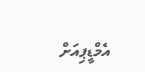އެމްޑީޕިއަށް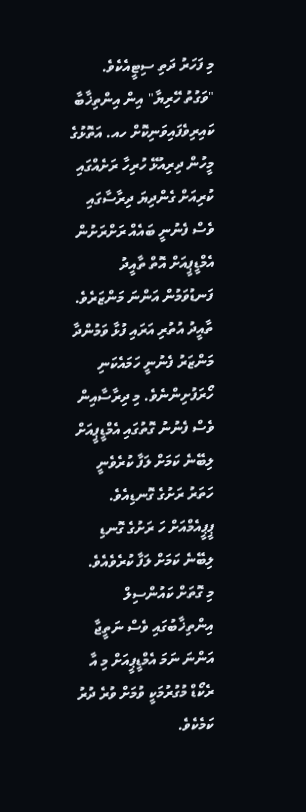މި ފަހަރު ދަތި ސިޓީއެކެވެ.
"ވަގުތު ހޭރިޔާ" އިން އިންތިޚާބާ ކައިރިވެފައިވަނިކޮށް ހއ. އަތޮޅުގެ މީހުން ދިރިއުޅޭ ހުރިހާ ރަށެއްގައި ކުރިއަށް ގެންދިޔަ ދިރާސާގައި ވެސް ފެނުނީ ބައެއް ރަށްރަށުން އެމްޑީޕީއަށް އޮތް ތާއީދު ފަނޑުވަމުން އަންނަ މަންޒަރެވެ. ތާއީދު އުތުރި އަރައި ފުޅާ ވަމުންދާ މަންޒަރު ފެނުނީ ހަމައެކަނި ހޯރަފުށިންނެވެ. މި ދިރާސާއިން ވެސް ފެނުނު ގޮތުގައި އެމްޑީޕީއަށް ލިބޭނެ ކަމަށް ލަފާ ކުރެވެނީ ހަތަރު ރަށުގެ ގޮނޑިއެވެ. ޕީޕީއެމްއަށް ހަ ރަށުގެ ގޮނޑި ލިބޭނެ ކަމަށް ލަފާ ކުރެވެއެވެ.
މި ގޮތަށް ކައުންސިލް އިންތިޚާބުގައި ވެސް ނަތީޖާ އަންނަ ނަމަ އެމްޑީޕީއަށް މި އާ ރެކޯޑް މުގުރުމަކީ ވުމަށް ވުރެ ދުރު ކަމެކެވެ.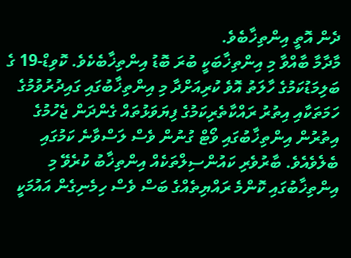ދެން އޮތީ އިންތިޚާބެވެ.
މާދާމާ ބާއްވާ މި އިންތިޚާބަކީ ބުރަ ބޮޑު އިންތިޚާބެކެވެ. ކޮވިޑް-19 ގެ ބަލިމަޑުކަމުގެ ހާލަތު އޮވެ ކުރިއަށްދާ މި އިންތިޚާބުގައި ގައިދުރުވުމުގެ ހަމަތަކާއި އިތުރު ރައްކާތެރިކަމުގެ ފިޔަވަޅުތައް ގެންދަން ޖެހުމުގެ އިތުރުން އިންތިޚާބުގައި ވޯޓް ގުނުން ވެސް ލަސްވާނެ ކަމުގައި ބެލެވެއެވެ. ބާރުވެރި ކައުންސިލްތަކެއް އިންތިޚާބު ކުރެވޭ މި އިންތިޚާބުގައި ކޮންމެ ރައްޔިތެއްގެ ބަސް ވެސް ހިމެނިގެން އައުމަކީ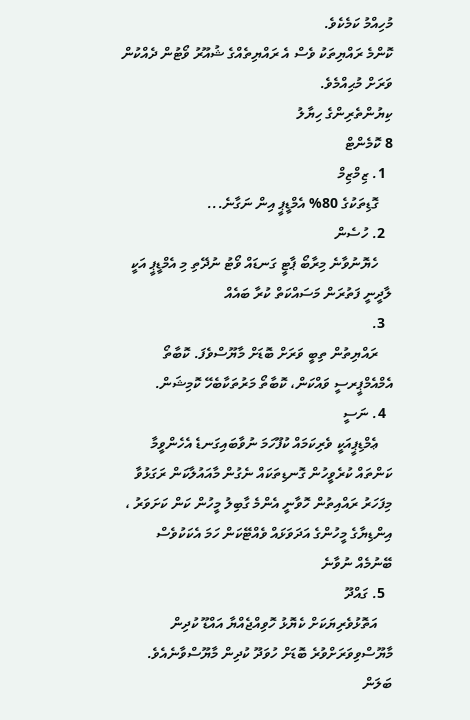މުހިއްމު ކަމެކެވެ.
ކޮންމެ ރައްޔިތަކު ވެސް އެ ރައްޔިތެއްގެ ޝުއޫރު ވޯޓުން ދެއްކުން ވަރަށް މުޙިއްމެވެ.
ކިޔުންތެރިންގެ ހިޔާލު
8 ކޮމެންޓް
  1. ޒިމްޒިމް
    ގޮޑިތަކުގެ 80% އެމްޑީޕީ އިން ނަގާނެ...
  2. ހުސެން
    ހެޔޮނުވާނެ މިރާބޯ ޕާޓީ ގަނޑައް ވޯޓު ނުދޭތި މި އެމްޑީޕީ އަކީ ލާދީނީ ފަތުރަން މަސައްކަތް ކުރާ ބައެއް
  3.
    ރައްޔިތުން ތިބީ ވަރަށް ބޮޑަށް މާޔޫސްވެފަ. ކޮބާތޯ އެމްއެމްޕީރސީ ވައްކަން، ކޮބާތޯ މަރުތަކާބެހޭ ކޮމިޝަން.
  4. ނަސީ
    ޢެމްޑިޕީއަކީ ވެރިކަމައް ކުފޫހަމަ ނުވާބައިގަނޑެ އެހެންވީމާ ކަންތައް ކުރެވީހުން ގޮނޑިތަކައް ނެގުން މާއައުލާކަން ރަގަޅުވާ މިފަހަރު ރައްއިތުން ހޮވާނީ އެންމެ ގާބިލު މީހުން ކަން ކަށަވަރު ، އިންޑިޔާގެ މީހުންގެ އަދަވަޅައް ވެއްޓޭކަން ހަމަ އެކަކުވެސް ބޭނުމެއް ނުވާނެ
  5. ގައްދޫ
    އަތޮޅުވެރިޔަކަށް ކެޔޮޅު ހޮވިއްޖެއްޔާ އައްޑޫ ކުދިން މާޔޫސްވިވަރަށްވުރެ ބޮޑަށް ހުވަދޫ ކުދިން މާޔޫސްވާނެއެވެ. ބަލަން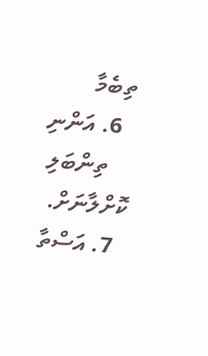ތިބެމާ
  6. އަންނި
    ތިންބަލި ކޮށްލާނަށް.
  7. އަސްތާ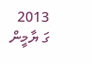2013 ގަ ޔާމީން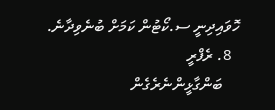ހޮވައިދިނީ ސ.ކޯޓުން ކަމަށް ބުނެވިދާނެ.
  8. ރެފްރީ
    ބަންގާޅީންނެރެގެން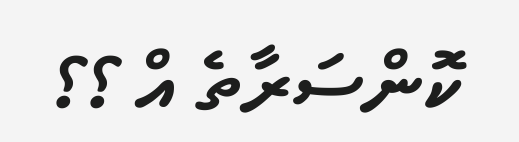ކޮންސަރާތެ އް ؟؟